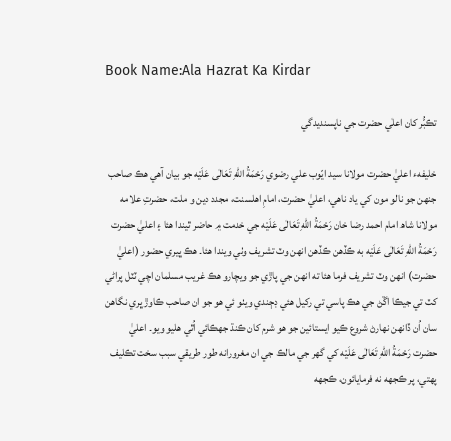Book Name:Ala Hazrat Ka Kirdar

تڪبُّر کان اعلٰي حضرت جي ناپسنديدگي

خليفهء اعليٰ حضرت مولانا سيد ايّوب علي رضوي رَحْمَةُ اللهِ تَعَالٰی عَلَيْه جو بيان آهي هڪ صاحب جنهن جو نالو مون کي ياد ناهي، اعليٰ حضرت، امامِ اهلسنت، مجدد دين و ملت، حضرتِ علامه مولانا شاھ امام احمد رضا خان رَحْمَةُ اللهِ تَعَالٰی عَلَيْه جي خدمت ۾ حاضر ٿيندا هئا ۽ اعليٰ حضرت رَحْمَةُ اللهِ تَعَالٰی عَلَيْه به ڪڏهن ڪڏهن انهن وٽ تشريف وٺي ويندا هئا۔ هڪ ڀيري حضور (اعليٰ حضرت) انهن وٽ تشريف فرما هئا ته انهن جي پاڙي جو ويچارو هڪ غريب مسلمان اچي ٽٽل پراڻي کٽ تي جيڪا اڱڻ جي هڪ پاسي تي رکيل هئي ڊڄندي ويٺو ئي هو جو ان صاحب ڪاوڙ ڀري نگاهن سان اُن ڏانهن نهارڻ شروع ڪيو ايستائين جو هو شرم کان ڪنڌ جهڪائي اُٿي هليو ويو۔ اعليٰ حضرت رَحْمَةُ اللهِ تَعَالٰی عَلَيْه کي گهر جي مالڪ جي ان مغرورانه طور طريقي سبب سخت تڪليف پهتي، پر ڪجهه نه فرمايائون، ڪجهه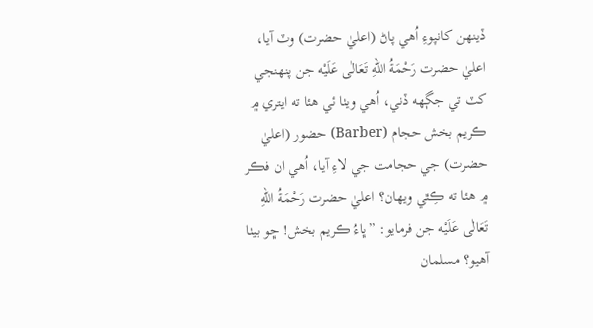ڏينهن کانپوءِ اُهي پاڻ (اعليٰ حضرت) وٽ آيا، اعليٰ حضرت رَحْمَةُ اللهِ تَعَالٰی عَلَيْه جن پنهنجي کٽ تي جڳهه ڏني، اُهي ويٺا ئي هئا ته ايتري ۾ ڪريم بخش حجام (Barber) حضور (اعليٰ حضرت) جي حجامت جي لاءِ آيا، اُهي ان فڪر ۾ هئا ته ڪِٿي ويهان؟ اعليٰ حضرت رَحْمَةُ اللهِ تَعَالٰی عَلَيْه جن فرمايو: ”ڀاءُ ڪريم بخش! ڇو بيٺا آهيو؟ مسلمان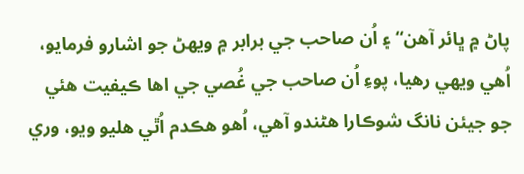پاڻ ۾ ڀائر آهن“ ۽ اُن صاحب جي برابر ۾ ويهڻ جو اشارو فرمايو، اُهي ويهي رهيا، پوءِ اُن صاحب جي غُصي جي اها ڪيفيت هئي جو جيئن نانگ شوڪارا هڻندو آهي، اُهو هڪدم اُٿي هليو ويو، وري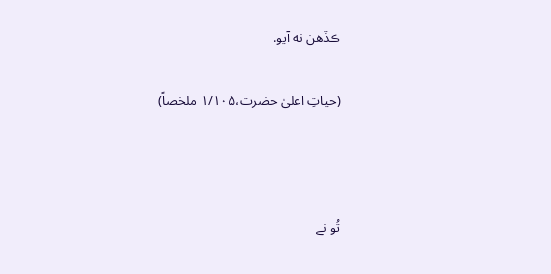ڪڏهن نه آيو.

(حیاتِ اعلیٰ حضرت،۱/۱۰۵ ملخصاً)



تُو نے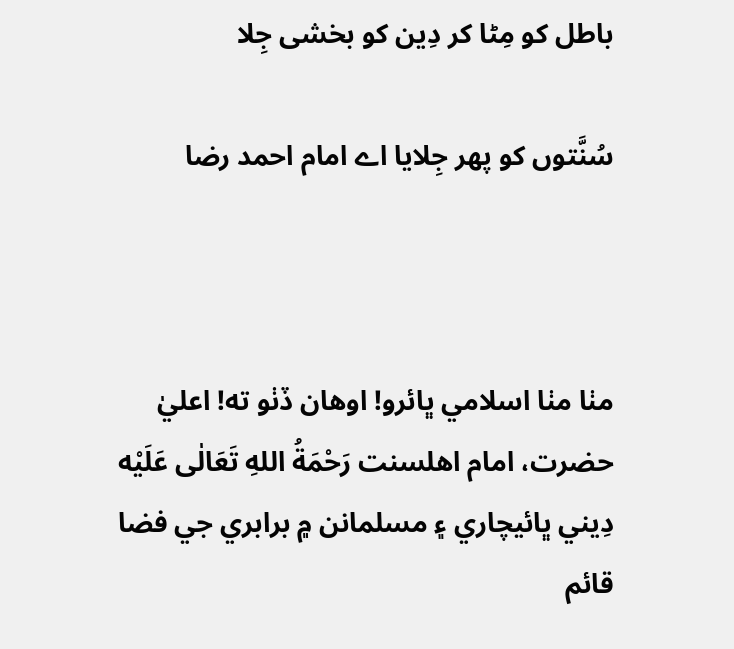باطل کو مِٹا کر دِین کو بخشی جِلا

سُنَّتوں کو پھر جِلایا اے امام احمد رضا



مٺا مٺا اسلامي ڀائرو! اوهان ڏٺو ته! اعليٰ حضرت، امام اهلسنت رَحْمَةُ اللهِ تَعَالٰی عَلَيْه دِيني ڀائيچاري ۽ مسلمانن ۾ برابري جي فضا قائم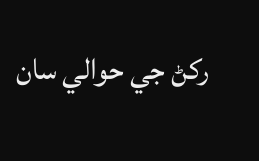رکڻ جي حوالي سان